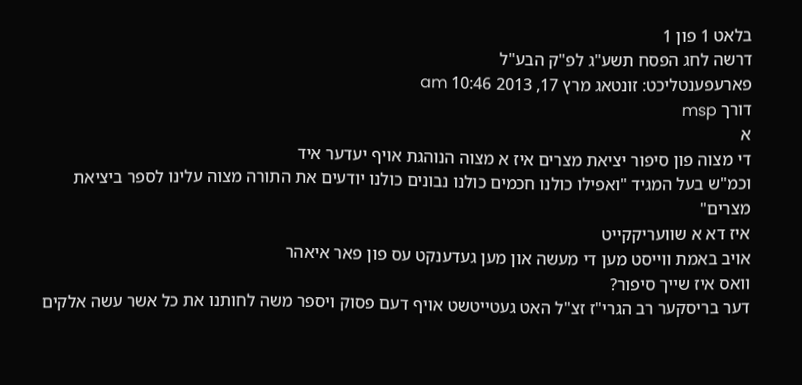בלאט 1 פון 1
דרשה לחג הפסח תשע"ג לפ"ק הבע"ל
פארעפענטליכט: זונטאג מרץ 17, 2013 10:46 am
דורך msp
א
די מצוה פון סיפור יציאת מצרים איז א מצוה הנוהגת אויף יעדער איד
וכמ"ש בעל המגיד "ואפילו כולנו חכמים כולנו נבונים כולנו יודעים את התורה מצוה עלינו לספר ביציאת מצרים"
איז דא א שוועריקקייט
אויב באמת ווייסט מען די מעשה און מען געדענקט עס פון פאר איאהר
וואס איז שייך סיפור?
דער בריסקער רב הגרי"ז זצ"ל האט געטייטשט אויף דעם פסוק ויספר משה לחותנו את כל אשר עשה אלקים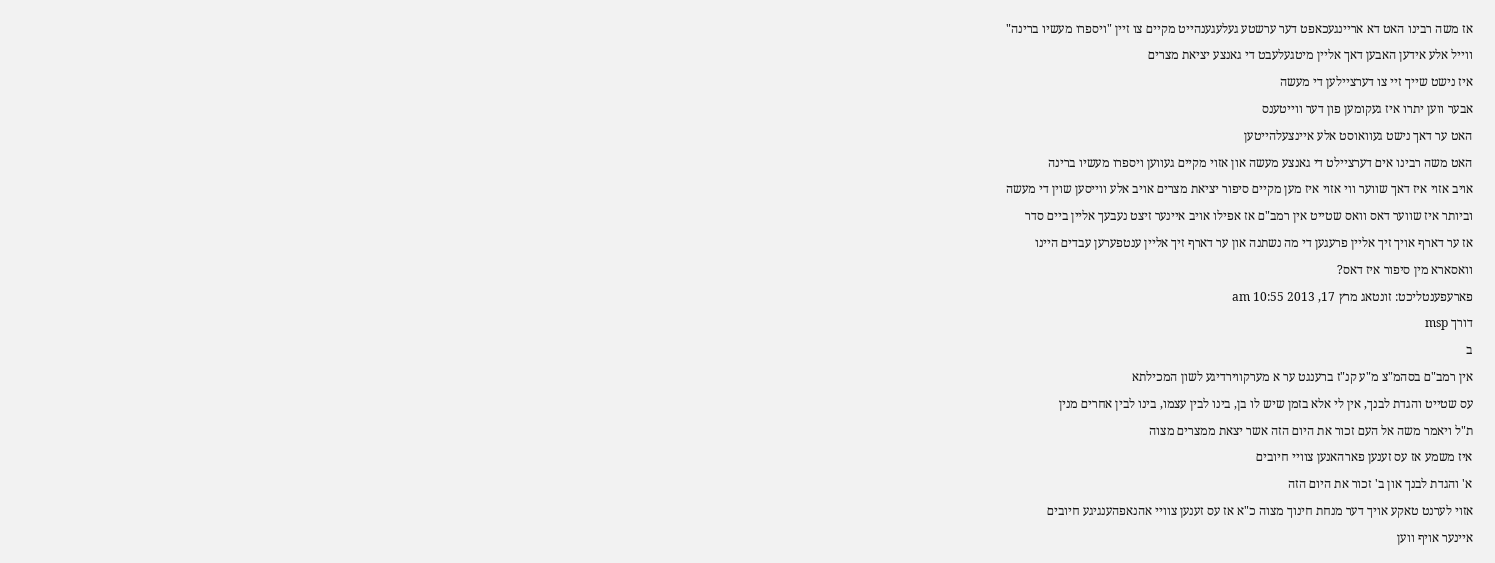אז משה רבינו האט דא אריינגעכאפט דער ערשטע געלעגענהייט מקיים צו זיין "ויספרו מעשיו ברינה"
ווייל אלע אידען האבען דאך אליין מיטגעלעבט די גאנצע יציאת מצרים
איז נישט שייך זיי צו דערציילען די מעשה
אבער ווען יתרו איז געקומען פון דער ווייטענס
האט ער דאך נישט געוואוסט אלע איינצעלהייטען
האט משה רבינו אים דערציילט די גאנצע מעשה און אזוי מקיים געווען ויספרו מעשיו ברינה
אויב אזוי איז דאך שווער ווי אזוי איז מען מקיים סיפור יציאת מצרים אויב אלע ווייסען שוין די מעשה
וביותר איז שווער דאס וואס שטייט אין רמב"ם אז אפילו אויב איינער זיצט נעבעך אליין ביים סדר
אז ער דארף אויך זיך אליין פרעגען די מה נשתנה און ער דארף זיך אליין ענטפערען עבדים היינו
וואסארא מין סיפור איז דאס?
פארעפענטליכט: זונטאג מרץ 17, 2013 10:55 am
דורך msp
ב
אין רמב"ם בסהמ"צ מ"ע קנ"ז ברענגט ער א מערקווירדיגע לשון המכילתא
עס שטייט והגדת לבנך, אין לי אלא בזמן שיש לו בן, בינו לבין עצמו, בינו לבין אחרים מנין
ת"ל ויאמר משה אל העם זכור את היום הזה אשר יצאת ממצרים מצוה
איז משמע אז עס זענען פארהאנען צוויי חיובים
א' והגדת לבנך און ב' זכור את היום הזה
אזוי לערנט טאקע אויך דער מנחת חינוך מצוה כ"א אז עס זענען צוויי אהנאפהענגיגע חיובים
איינער אויף ווען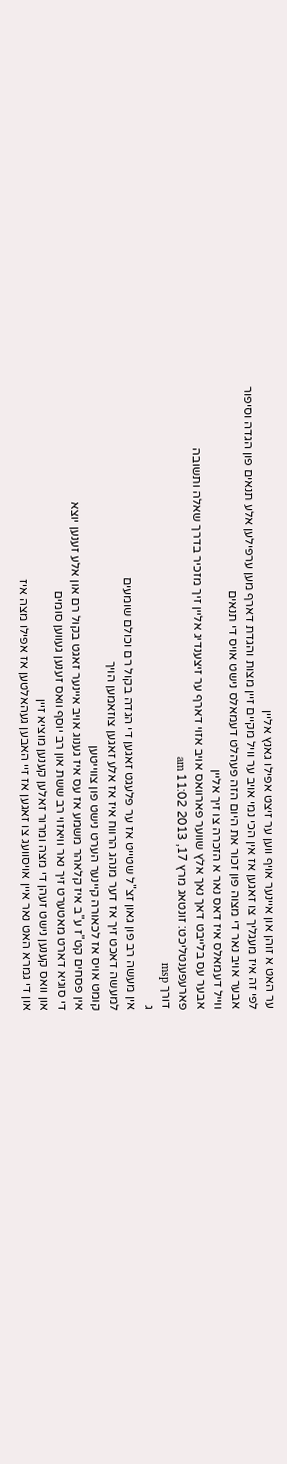ער האט א זוהן און איינער אויף ווען ער זיצט אפילו גאנץ אליין
לפי זה איז מעגליך צו זאגען אז אין הכי נמי אויב ער וויל מקיים זיין מצות והגדת דארף מען ערפילען אלע תנאים פון הגדה וסיפור
אבער אויב נאר די מצוה פון זכור את היום הזה פעהלט דעמאלס נישט אויס די תנאים
ווייל דעמאלס איז דאס נאר א הזכרה צו זיך אליין
אבער עס בלייבט דאך נאך אלץ שווער פארוואס אויב אזוי דארף ער זיצענדיג אליין זיך מזכיר בדרך שאלה ותשובה
פארעפענטליכט: זונטאג מרץ 17, 2013 11:02 am
דורך msp
ג
אין מעשה רב פון גאון זצ"ל שטייט אז ער פלעגט זאגען די הגדה בקול רם וכולם שומעים
למעשה דאכט זיך אז דער מנהג הרווח איז אז אלע זאגען צוזאמען הויך
קומט אויס אז לכאורה קיינער הערט נישט פון צווייטען
אין פסחים קט"ז ע"ב איז קלאהר משמע אז עס איז גענוג אויב איינער זאגט בקול רם און אלע זענען יוצא
די סוגיא דארט מאטערט זיך נאר וויאזוי רב ששת און רב יוסף וואס זענען געווען סומים
און וואס קענען נישט זעהן די מצה ומרור זאלען קענען מוציא זיין
און די גמרא האט נאר איין אויסוועג צו זאגען אז זיי האבען געהאלטען אז אפילו מצה איז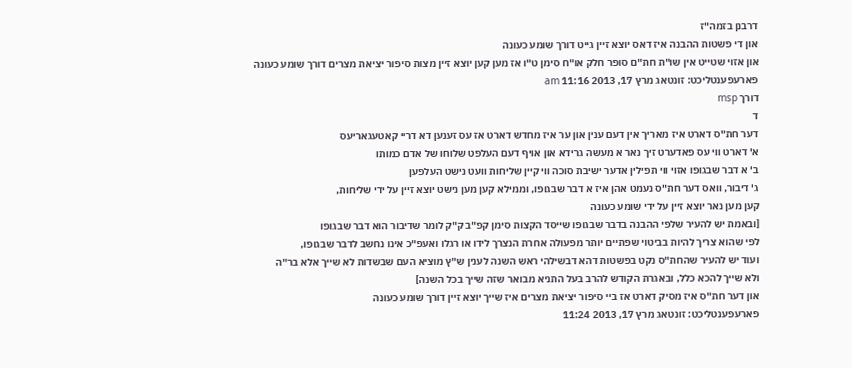דרבנן בזמה"ז
און די פשטות ההבנה איז דאס יוצא זיין גייט דורך שומע כעונה
און אזוי שטייט אין שו"ת חת"ם סופר חלק או"ח סימן ט"ו אז מען קען יוצא זיין מצות סיפור יציאת מצרים דורך שומע כעונה
פארעפענטליכט: זונטאג מרץ 17, 2013 11:16 am
דורך msp
ד
דער חת"ס דארט איז מאריך אין דעם ענין און ער איז מחדש דארט אז עס זענען דא דריי קאטעגאריעס
א' דארט ווי עס פאדערט זיך נאר א מעשה גרידא און אויף דעם העלפט שלוחו של אדם כמותו
ב' א דבר שבגופו אזוי ווי תפילין אדער ישיבת סוכה ווי קיין שליחות וועט נישט העלפען
ג' דיבור, וואס דער חת"ס נעמט אהן איז א דבר שבגופו, וממילא קען מען נישט יוצא זיין על ידי שליחות,
קען מען נאר יוצא זיין על ידי שומע כעונה
[ובאמת יש להעיר שלפי ההבנה בדבר שבגופו שייסד הקצות סימן קפ"ב ק"ק לומר שדיבור הוא דבר שבגופו
לפי שהוא צריך להיות בביטוי שפתיים יותר מפעולה אחרת הנצרך לידו או רגלו ואעפ"כ אינו נחשב לדבר שבגופו,
ועוד יש להעיר שהחת"ס נקט בפשטות דהא דבשילהי ראש השנה לענין ש"ץ מוציא העם שבשדות לא שייך אלא בר"ה
ולא שייך להכא כלל, ובאגרת הקודש להרב בעל התניא מבואר שזה שייך בכל השנה]
און דער חת"ס איז מסיק דארט אז ביי סיפור יציאת מצרים איז שייך יוצא זיין דורך שומע כעונה
פארעפענטליכט: זונטאג מרץ 17, 2013 11:24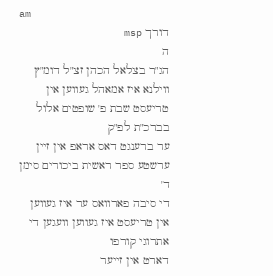am
דורך msp
ה
הג"ר בצלאל הכהן זצ"ל דומ"ץ ווילנא איז אמאהל געווען אין טריעסט שבת פ' שופטים אלול בברכ"ת לפ"ק
ער ברענגט דאס אראפ אין זיין ערשטע ספר ראשית ביכורים סימן ד'
די סיבה פארוואס ער איז געווען אין טריעסט איז געווען וועגען די אתרוגי קורפו
דארט אין זייער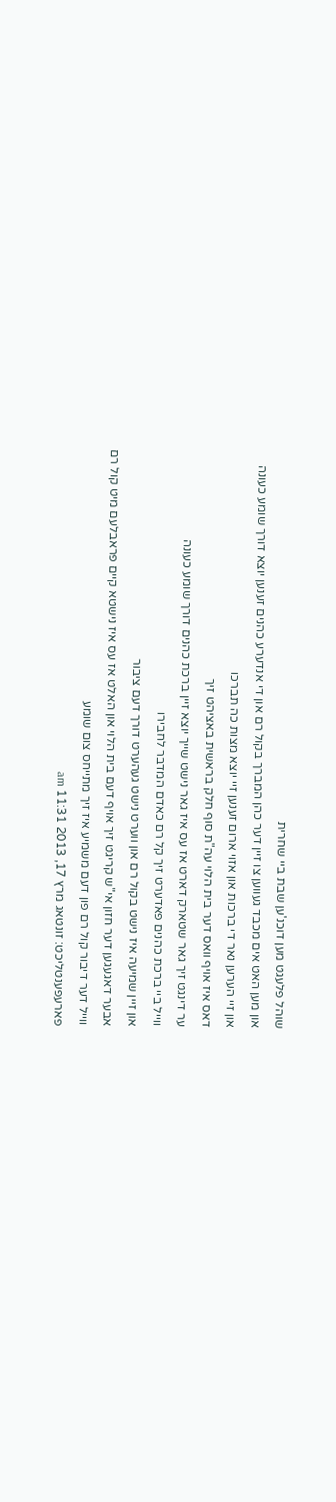שוהל פלעגט מען דוכנ'ען שבת ביי שחרית
און מען האט אים מכבד געווען צו זיין דער כהן המברך בקול רם און די אנדערע כהנים זענען יוצא דורך שומע כעונה
און זיי הערען נאר די ברכות און אזוי ארום זענען זיי יוצא מצות כה תברכו
דאס איז אויף וואס דער בית הלוי עה"ת סוף חלק בראשית באציהט זיך
ער דינגט זיך גאר שטארק דארט אז עס איז גאר נישט שייך יוצא זיין ברכת כהנים דורך שומע כעונה
ווייל ביי ברכת כהנים פאדערט זיך קל רם כאדם המדבר לחבירו
און זיין שמיעה איז נישט בקול רם און ווערט נישט געהערט דורך דעם ציבור
אבער דאגעגען דער חזון אי"ש קריגט זיך אויף דעם בית הלוי און האלט אז עס איז נישטא קיים פראבלעם מיט קול רם
ווייל דער דיבור קול רם פון דעם משמיע איז זיך מתייחס צום שומע
פארעפענטליכט: זונטאג מרץ 17, 2013 11:31 am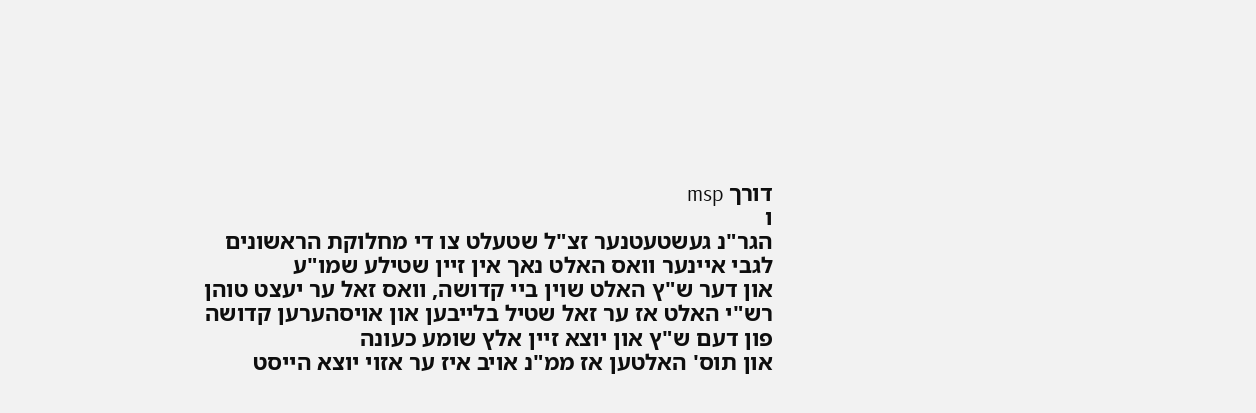דורך msp
ו
הגר"נ געשטעטנער זצ"ל שטעלט צו די מחלוקת הראשונים לגבי איינער וואס האלט נאך אין זיין שטילע שמו"ע
און דער ש"ץ האלט שוין ביי קדושה, וואס זאל ער יעצט טוהן
רש"י האלט אז ער זאל שטיל בלייבען און אויסהערען קדושה פון דעם ש"ץ און יוצא זיין אלץ שומע כעונה
און תוס' האלטען אז ממ"נ אויב איז ער אזוי יוצא הייסט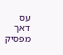עס דאך מפסיק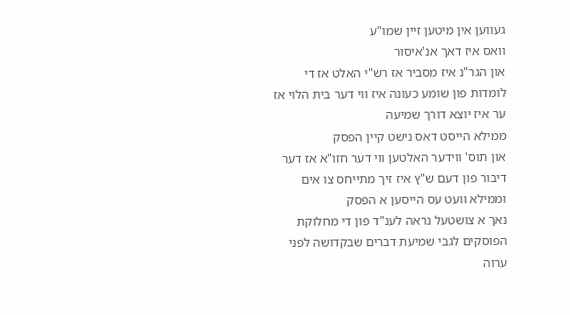געווען אין מיטען זיין שמו"ע
וואס איז דאך אנ'איסור
און הגר"נ איז מסביר אז רש"י האלט אז די לומדות פון שומע כעונה איז ווי דער בית הלוי אז ער איז יוצא דורך שמיעה
ממילא הייסט דאס נישט קיין הפסק
און תוס' ווידער האלטען ווי דער חזו"א אז דער דיבור פון דעם ש"ץ איז זיך מתייחס צו אים וממילא וועט עס הייסען א הפסק
נאך א צושטעל נראה לענ"ד פון די מחלוקת הפוסקים לגבי שמיעת דברים שבקדושה לפני ערוה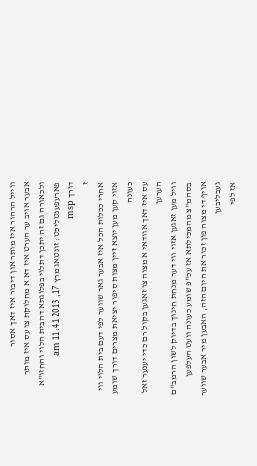ווייל הרהור איז מותר און דיבור איז דאך אסור
אבער אויב ער הערט איז דא א מחלוקת צו עס איז מותר ולכאורה גם זה יתכן דתלוי בפלוגתא דהבית הלוי והחזו"א
פארעפענטליכט: זונטאג מרץ 17, 2013 11:41 am
דורך msp
ז
אחרי ככלות הכל איז אבער גאר שווער לפי דעם בית הלוי ווי אזוי קען מען יוצא זיין מצות סיפור יציאת מצרים דורך שומע כעונה
עס איז דאך אוודאי א מצוה צו זאגען בקול רם כדי יענער זאל הערען
וויל מען זאגען אזוי ווי דער מנחת חינוך בדיוק לשון הרמב"ם בסהמ"צ מהמכילתא אז עכ"פ שומע כעונה וועט העלפען
אויף די מצוה פון זכור את היום הזה, האבען מיר אבער שווער געבליבען
אז לפי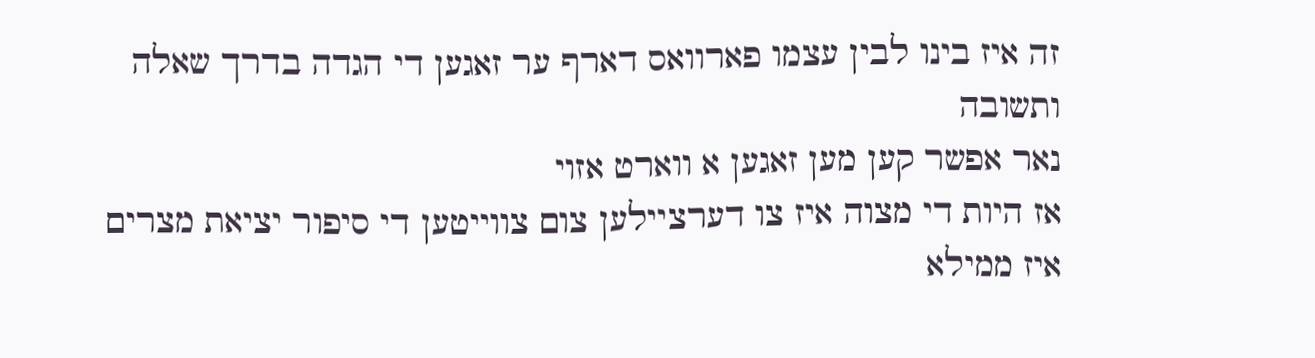זה איז בינו לבין עצמו פארוואס דארף ער זאגען די הגדה בדרך שאלה ותשובה
נאר אפשר קען מען זאגען א ווארט אזוי
אז היות די מצוה איז צו דערציילען צום צווייטען די סיפור יציאת מצרים
איז ממילא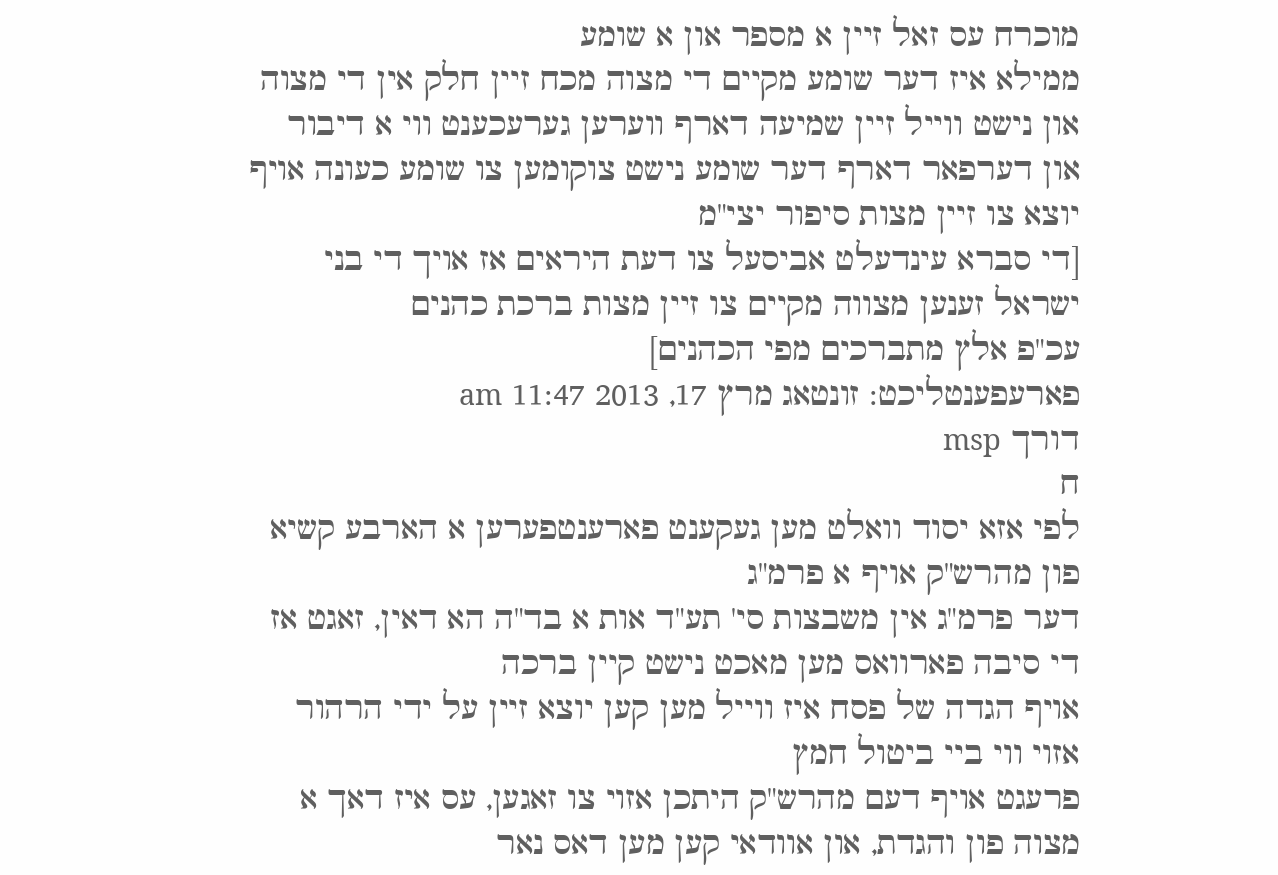מוכרח עס זאל זיין א מספר און א שומע
ממילא איז דער שומע מקיים די מצוה מכח זיין חלק אין די מצוה
און נישט ווייל זיין שמיעה דארף ווערען גערעכענט ווי א דיבור
און דערפאר דארף דער שומע נישט צוקומען צו שומע כעונה אויף יוצא צו זיין מצות סיפור יצי"מ
[די סברא עינדעלט אביסעל צו דעת היראים אז אויך די בני ישראל זענען מצווה מקיים צו זיין מצות ברכת כהנים
עכ"פ אלץ מתברכים מפי הכהנים]
פארעפענטליכט: זונטאג מרץ 17, 2013 11:47 am
דורך msp
ח
לפי אזא יסוד וואלט מען געקענט פארענטפערען א הארבע קשיא פון מהרש"ק אויף א פרמ"ג
דער פרמ"ג אין משבצות סי' תע"ד אות א בד"ה הא דאין, זאגט אז די סיבה פארוואס מען מאכט נישט קיין ברכה
אויף הגדה של פסח איז ווייל מען קען יוצא זיין על ידי הרהור אזוי ווי ביי ביטול חמץ
פרעגט אויף דעם מהרש"ק היתכן אזוי צו זאגען, עס איז דאך א מצוה פון והגדת, און אוודאי קען מען דאס נאר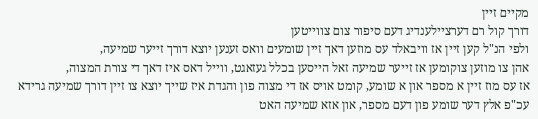מקיים זיין
דורך קול רם דערציילענדיג דעם סיפור צום צווייטען
ולפי הנ"ל קען זיין אז וויבאלד עס מוזען דאך זיין שומעים וואס זענען יוצא דורך זייער שמיעה,
אהן צו מוזען צוקומען אז זייער שמיעה זאל הייסען בכלל געזאגט, ווייל דאס איז דאך די צורת המצוה,
אז עס מוז זיין א מספר און א שומע, קומט אויס אז די מצוה פון והגדת איז שייך יוצא צו זיין דורך שמיעה גרידא
עכ"פ אלץ דער שומע פון דעם מספר, און אזא שמיעה האט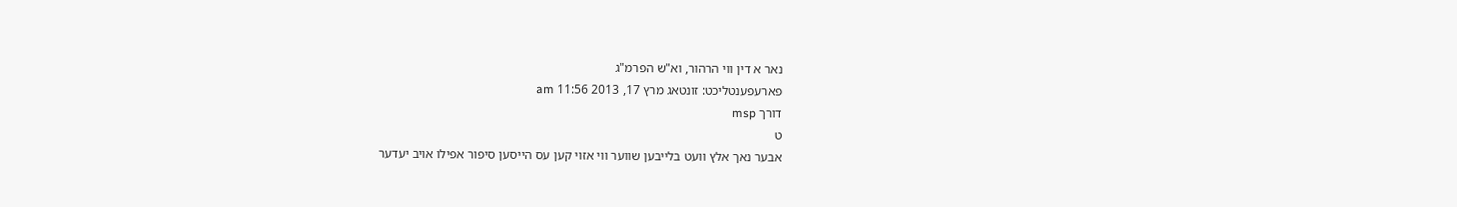נאר א דין ווי הרהור, וא"ש הפרמ"ג
פארעפענטליכט: זונטאג מרץ 17, 2013 11:56 am
דורך msp
ט
אבער נאך אלץ וועט בלייבען שווער ווי אזוי קען עס הייסען סיפור אפילו אויב יעדער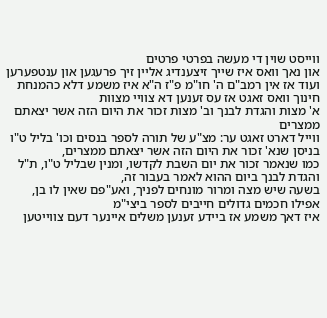ווייסט שוין די מעשה בפרטי פרטים
און נאך וואס איז שייך זיצענדיג אליין זיך פרעגען און ענטפערען
ועוד אז אין רמב"ם ה' חו"מ פ"ז ה"א איז משמע דלא כהמנחת חינוך וואס זאגט אז עס זענען דא צוויי מצוות
א' מצות והגדת לבנך וב' מצות זכור את היום הזה אשר יצאתם ממצרים
ווייל דארט זאגט ער: מצ"ע של תורה לספר בנסים וכו' בליל ט"ו בניסן שנא' זכור את היום הזה אשר יצאתם ממצרים,
כמו שנאמר זכור את יום השבת לקדשו, ומנין שבליל ט"ו, ת"ל והגדת לבנך ביום ההוא לאמר בעבור זה,
בשעה שיש מצה ומרור מונחים לפניך, ואע"פם שאין לו בן, אפילו חכמים גדולים חייבים לספר ביצי"מ
איז דאך משמע אז ביידע זענען משלים איינער דעם צווייטען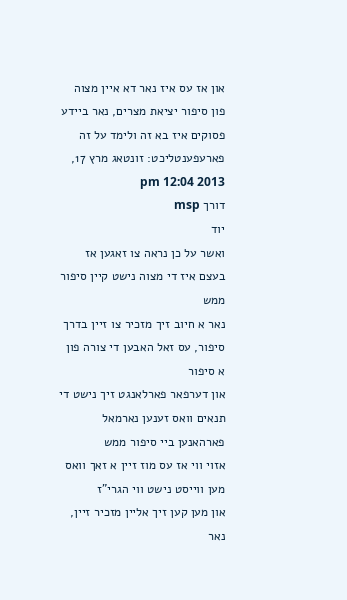און אז עס איז נאר דא איין מצוה
פון סיפור יציאת מצרים, נאר ביידע פסוקים איז בא זה ולימד על זה
פארעפענטליכט: זונטאג מרץ 17, 2013 12:04 pm
דורך msp
יוד
ואשר על כן נראה צו זאגען אז בעצם איז די מצוה נישט קיין סיפור ממש
נאר א חיוב זיך מזכיר צו זיין בדרך סיפור, עס זאל האבען די צורה פון א סיפור
און דערפאר פארלאנגט זיך נישט די תנאים וואס זענען נארמאל פארהאנען ביי סיפור ממש
אזוי ווי אז עס מוז זיין א זאך וואס מען ווייסט נישט ווי הגרי"ז
און מען קען זיך אליין מזכיר זיין, נאר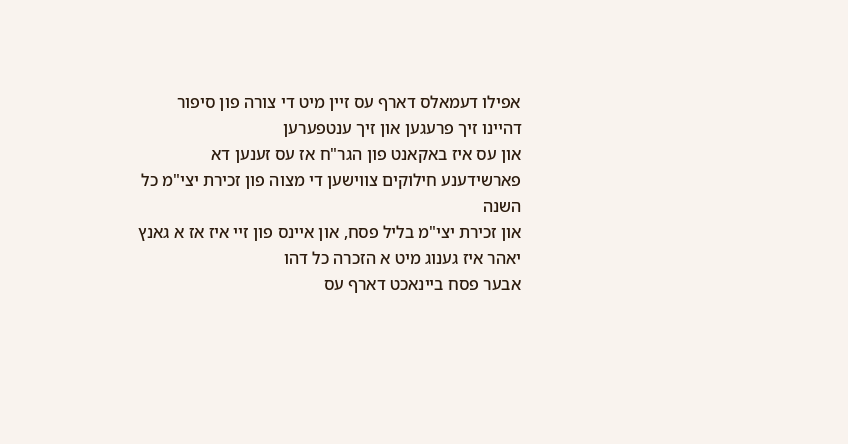אפילו דעמאלס דארף עס זיין מיט די צורה פון סיפור
דהיינו זיך פרעגען און זיך ענטפערען
און עס איז באקאנט פון הגר"ח אז עס זענען דא פארשידענע חילוקים צווישען די מצוה פון זכירת יצי"מ כל השנה
און זכירת יצי"מ בליל פסח, און איינס פון זיי איז אז א גאנץ יאהר איז גענוג מיט א הזכרה כל דהו
אבער פסח ביינאכט דארף עס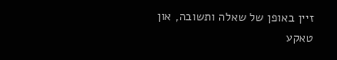זיין באופן של שאלה ותשובה, און טאקע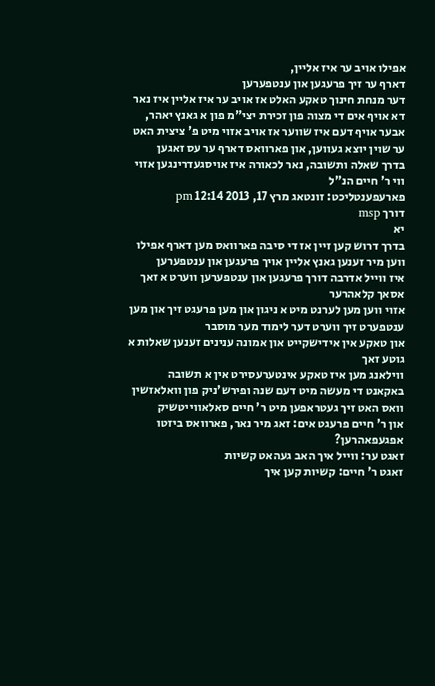אפילו אויב ער איז אליין,
דארף ער זיך פרעגען און ענטפערען
דער מנחת חינוך טאקע האלט אז אויב ער איז אליין איז נאר דא אויף אים די מצוה פון זכירת יצי"מ פון א גאנץ יאהר,
אבער אויף דעם איז שווער אז אויב אזוי מיט פ' ציצית האט ער שוין יוצא געווען, און פארוואס דארף ער עס זאגען
בדרך שאלה ותשובה, נאר לכאורה איז אויסגעדרינגען אזוי ווי ר' חיים הנ"ל
פארעפענטליכט: זונטאג מרץ 17, 2013 12:14 pm
דורך msp
יא
בדרך דרוש קען זיין אז די סיבה פארוואס מען דארף אפילו ווען מיר זענען גאנץ אליין אויך פרעגען און ענטפערען
איז ווייל אדרבה דורך פרעגען און ענטפערען ווערט א זאך אסאך קלאהרער
אזוי ווען מען לערנט מיט א ניגון און מען פרעגט זיך און מען ענטפערט זיך ווערט דער לימוד מער מוסבר
און טאקע אין אידישקייט און אמונה ענינים זענען שאלות א גוטע זאך
ווילאנג מען איז טאקע אינטערעסירט אין א תשובה
באקאנט די מעשה מיט דעם שנה ופירש'ניק פון וואלאזשין
וואס האט זיך געטראפען מיט ר' חיים סאלאווייטשיק
און ר' חיים פרעגט אים: זאג מיר נאר, פארוואס ביזטו אפגעפאהרען?
זאגט ער: ווייל איך האב געהאט קשיות
זאגט ר' חיים: קשיות קען איך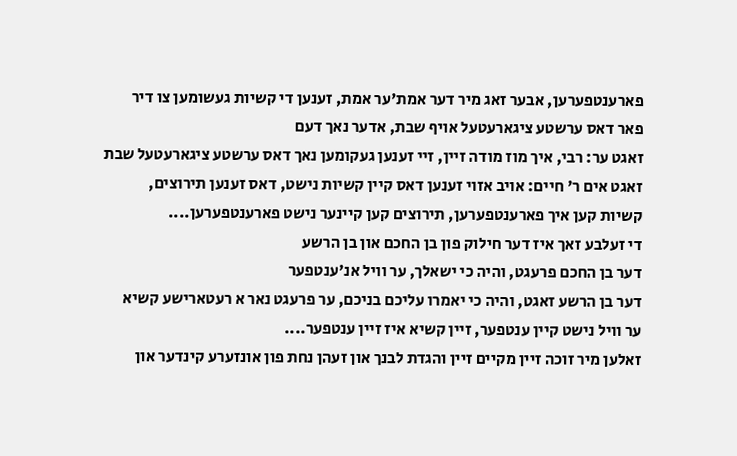פארענטפערען, אבער זאג מיר דער אמת'ער אמת, זענען די קשיות געשומען צו דיר
פאר דאס ערשטע ציגארעטעל אויף שבת, אדער נאך דעם
זאגט ער: רבי, איך מוז מודה זיין, זיי זענען געקומען נאך דאס ערשטע ציגארעטעל שבת
זאגט אים ר' חיים: אויב אזוי זענען דאס קיין קשיות נישט, דאס זענען תירוצים,
קשיות קען איך פארענטפערען, תירוצים קען קיינער נישט פארענטפערען....
די זעלבע זאך איז דער חילוק פון בן החכם און בן הרשע
דער בן החכם פרעגט, והיה כי ישאלך, ער וויל אנ'ענטפער
דער בן הרשע זאגט, והיה כי יאמרו עליכם בניכם, ער פרעגט נאר א רעטארישע קשיא
ער וויל נישט קיין ענטפער, זיין קשיא איז זיין ענטפער....
זאלען מיר זוכה זיין מקיים זיין והגדת לבנך און זעהן נחת פון אונזערע קינדער און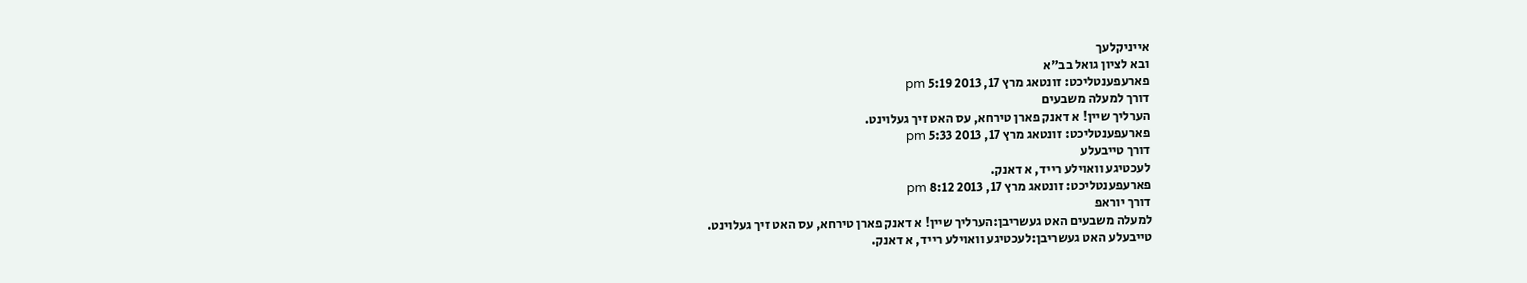אייניקלעך
ובא לציון גואל בב"א
פארעפענטליכט: זונטאג מרץ 17, 2013 5:19 pm
דורך למעלה משבעים
הערליך שיין! א דאנק פארן טירחא, עס האט זיך געלוינט.
פארעפענטליכט: זונטאג מרץ 17, 2013 5:33 pm
דורך טייבעלע
לעכטיגע וואוילע רייד, א דאנק.
פארעפענטליכט: זונטאג מרץ 17, 2013 8:12 pm
דורך יוראפ
למעלה משבעים האט געשריבן:הערליך שיין! א דאנק פארן טירחא, עס האט זיך געלוינט.
טייבעלע האט געשריבן:לעכטיגע וואוילע רייד, א דאנק.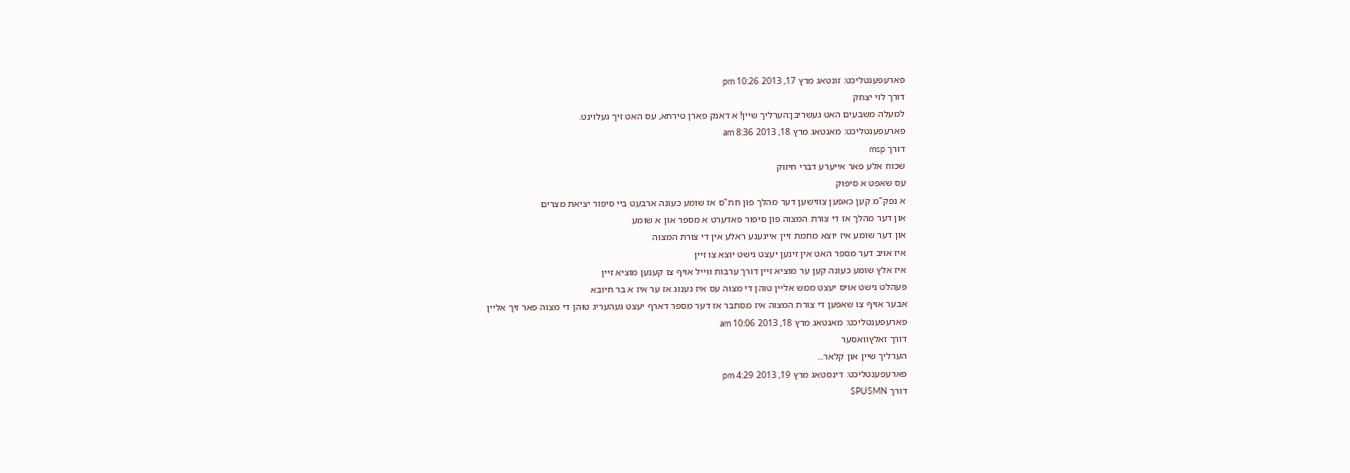פארעפענטליכט: זונטאג מרץ 17, 2013 10:26 pm
דורך לוי יצחק
למעלה משבעים האט געשריבן:הערליך שיין! א דאנק פארן טירחא, עס האט זיך געלוינט.
פארעפענטליכט: מאנטאג מרץ 18, 2013 8:36 am
דורך msp
שכוח אלע פאר אייערע דברי חיזוק
עס שאפט א סיפוק
א נפק"מ קען כאפען צווישען דער מהלך פון חת"ס אז שומע כעונה ארבעט ביי סיפור יציאת מצרים
און דער מהלך אז די צורת המצוה פון סיפור פאדערט א מספר און א שומע
און דער שומע איז יוצא מחמת זיין אייגענע ראלע אין די צורת המצוה
איז אויב דער מספר האט אין זינען יעצט נישט יוצא צו זיין
איז אלץ שומע כעונה קען ער מוציא זיין דורך ערבות ווייל אויף צו קענען מוציא זיין
פעהלט נישט אויס יעצט ממש אליין טוהן די מצוה עס איז גענוג אז ער איז א בר חיובא
אבער אויף צו שאפען די צורת המצוה איז מסתבר אז דער מספר דארף יעצט געהעריג טוהן די מצוה פאר זיך אליין
פארעפענטליכט: מאנטאג מרץ 18, 2013 10:06 am
דורך זאלץוואסער
הערליך שיין און קלאר...
פארעפענטליכט: דינסטאג מרץ 19, 2013 4:29 pm
דורך SPUSMN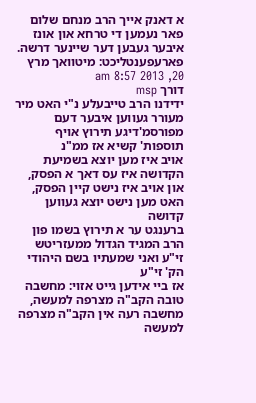א דאנק אייך הרב מנחם שלום פאר נעמען די טרחא און אונז איבער געבען דער שיינער דרשה.
פארעפענטליכט: מיטוואך מרץ 20, 2013 8:57 am
דורך msp
ידידנו הרב טייבעלע נ"י האט מיר מעורר געווען איבער דעם מפורסמ'דיגע תירוץ אויף תוספות' קשיא אז ממ"נ
אויב איז מען יוצא בשמיעת הקדושה איז עס דאך א הפסק, און אויב איז נישט קיין הפסק, האט מען נישט יוצא געווען קדושה
ברענגט ער א תירוץ בשמו פון הרב המגיד הגדול ממעזריטש זי"ע ואני שמעתיו בשם היהודי הק' זי"ע
אז ביי אידען גייט אזוי: מחשבה טובה הקב"ה מצרפה למעשה, מחשבה רעה אין הקב"ה מצרפה למעשה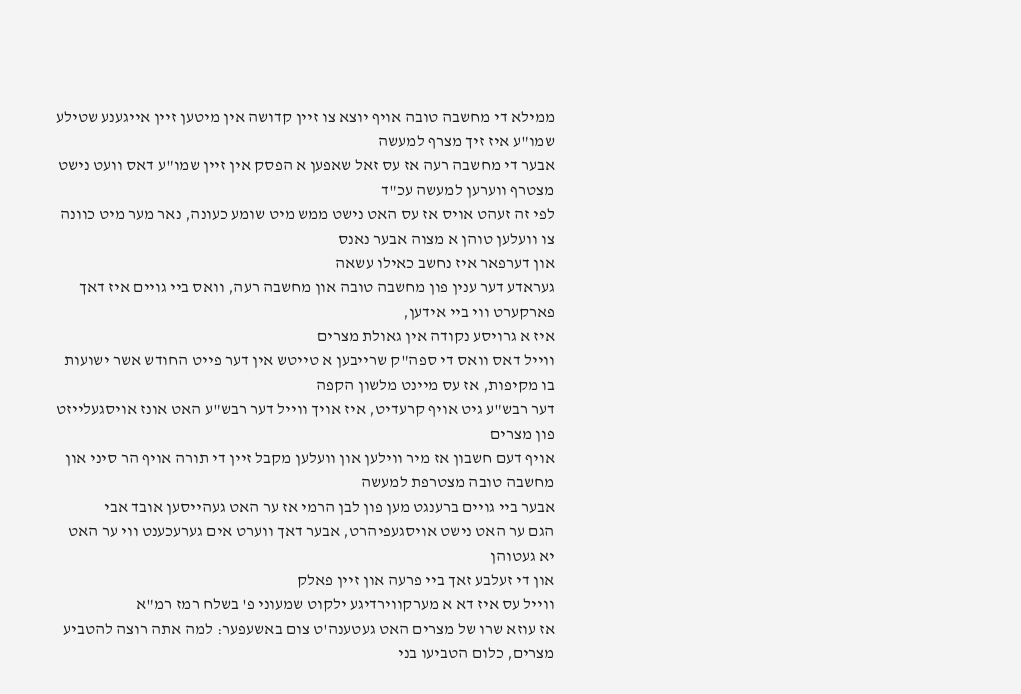ממילא די מחשבה טובה אויף יוצא צו זיין קדושה אין מיטען זיין אייגענע שטילע שמו"ע איז זיך מצרף למעשה
אבער די מחשבה רעה אז עס זאל שאפען א הפסק אין זיין שמו"ע דאס וועט נישט מצטרף ווערען למעשה עכ"ד
לפי זה זעהט אויס אז עס האט נישט ממש מיט שומע כעונה, נאר מער מיט כוונה צו וועלען טוהן א מצוה אבער נאנס
און דערפאר איז נחשב כאילו עשאה
געראדע דער ענין פון מחשבה טובה און מחשבה רעה, וואס ביי גויים איז דאך פארקערט ווי ביי אידען,
איז א גרויסע נקודה אין גאולת מצרים
ווייל דאס וואס די ספה"ק שרייבען א טייטש אין דער פייט החודש אשר ישועות בו מקיפות, אז עס מיינט מלשון הקפה
דער רבש"ע גיט אויף קרעדיט, איז אויך ווייל דער רבש"ע האט אונז אויסגעלייזט פון מצרים
אויף דעם חשבון אז מיר ווילען און וועלען מקבל זיין די תורה אויף הר סיני און מחשבה טובה מצטרפת למעשה
אבער ביי גויים ברענגט מען פון לבן הרמי אז ער האט געהייסען אובד אבי
הגם ער האט נישט אויסגעפיהרט, אבער דאך ווערט אים גערעכענט ווי ער האט יא געטוהן
און די זעלבע זאך ביי פרעה און זיין פאלק
ווייל עס איז דא א מערקווירדיגע ילקוט שמעוני פ' בשלח רמז רמ"א
אז עוזא שרו של מצרים האט געטענה'ט צום באשעפער: למה אתה רוצה להטביע מצרים, כלום הטביעו בני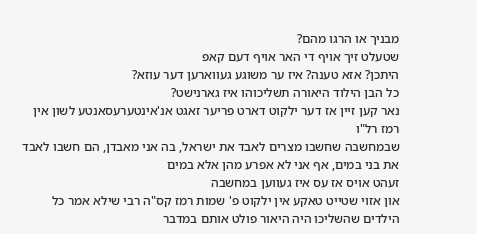מבניך או הרגו מהם?
שטעלט זיך אויף די האר אויף דעם קאפ
היתכן? אזא טענה? איז ער משוגע געווארען דער עוזא?
כל הבן הילוד היאורה תשליכוהו איז גארנישט?
נאר קען זיין אז דער ילקוט דארט פריער זאגט אנ'אינטערעסאנטע לשון אין רמז רל"ו
שבמחשבה שחשבו מצרים לאבד את ישראל, בה אני מאבדן, הם חשבו לאבד את בני במים, אף אני לא אפרע מהן אלא במים
זעהט אויס אז עס איז געווען במחשבה
און אזוי שטייט טאקע אין ילקוט פ' שמות רמז קס"ה רבי שילא אמר כל הילדים שהשליכו היה היאור פולט אותם במדבר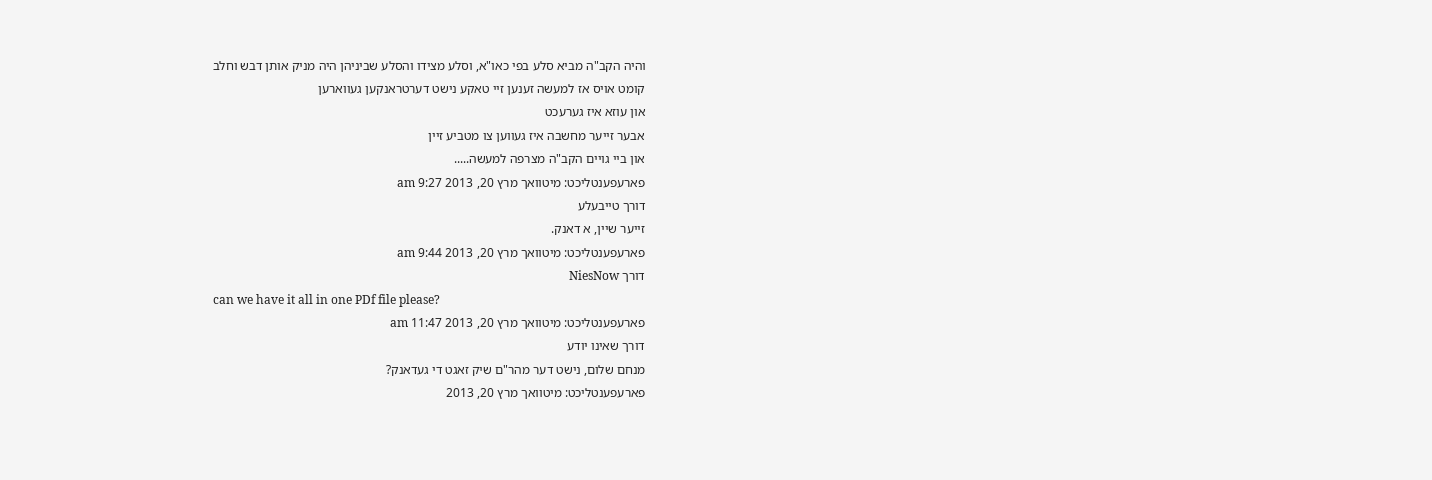והיה הקב"ה מביא סלע בפי כאו"א, וסלע מצידו והסלע שביניהן היה מניק אותן דבש וחלב
קומט אויס אז למעשה זענען זיי טאקע נישט דערטראנקען געווארען
און עוזא איז גערעכט
אבער זייער מחשבה איז געווען צו מטביע זיין
און ביי גויים הקב"ה מצרפה למעשה.....
פארעפענטליכט: מיטוואך מרץ 20, 2013 9:27 am
דורך טייבעלע
זייער שיין, א דאנק.
פארעפענטליכט: מיטוואך מרץ 20, 2013 9:44 am
דורך NiesNow
can we have it all in one PDf file please?
פארעפענטליכט: מיטוואך מרץ 20, 2013 11:47 am
דורך שאינו יודע
מנחם שלום, נישט דער מהר"ם שיק זאגט די געדאנק?
פארעפענטליכט: מיטוואך מרץ 20, 2013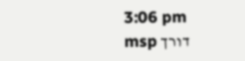3:06 pm
דורך msp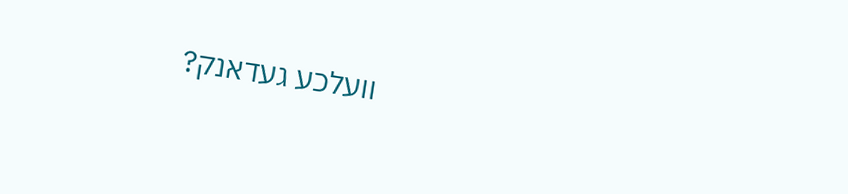וועלכע געדאנק?